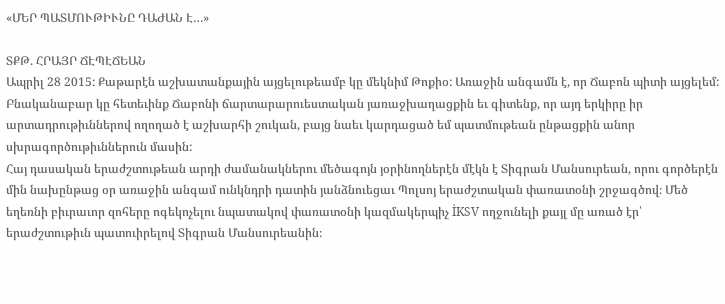«ՄԵՐ ՊԱՏՄՈՒԹԻՒՆԸ ԴԱԺԱՆ Է…»

ՏՔԹ. ՀՐԱՅՐ ՃԷՊԷՃԵԱՆ
Ապրիլ 28 2015: Քաթարէն աշխատանքային այցելութեամբ կը մեկնիմ Թոքիօ: Առաջին անգամն է, որ Ճաբոն պիտի այցելեմ: Բնականաբար կը հետեւինք Ճաբոնի ճարտարարուեստական յառաջխաղացքին եւ գիտենք, որ այդ երկիրը իր արտադրութիւններով ողողած է աշխարհի շուկան, բայց նաեւ կարդացած եմ պատմութեան ընթացքին անոր սխրագործութիւններուն մասին:
Հայ դասական երաժշտութեան արդի ժամանակներու մեծագոյն յօրինողներէն մէկն է Տիգրան Մանսուրեան, որու գործերէն մին նախընթաց օր առաջին անգամ ունկնդրի դատին յանձնուեցաւ Պոլսոյ երաժշտական փառատօնի շրջագծով։ Մեծ եղեռնի բիւրաւոր զոհերը ոգեկոչելու նպատակով փառատօնի կազմակերպիչ İKSV ողջունելի քայլ մը առած էր՝ երաժշտութիւն պատուիրելով Տիգրան Մանսուրեանին։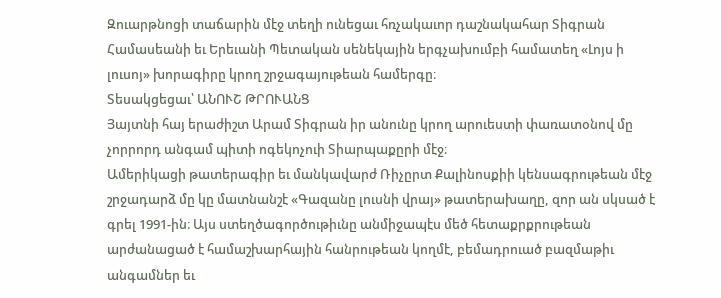Զուարթնոցի տաճարին մէջ տեղի ունեցաւ հռչակաւոր դաշնակահար Տիգրան Համասեանի եւ Երեւանի Պետական սենեկային երգչախումբի համատեղ «Լոյս ի լուսոյ» խորագիրը կրող շրջագայութեան համերգը։
Տեսակցեցաւ՝ ԱՆՈՒՇ ԹՐՈՒԱՆՑ
Յայտնի հայ երաժիշտ Արամ Տիգրան իր անունը կրող արուեստի փառատօնով մը չորրորդ անգամ պիտի ոգեկոչուի Տիարպաքըրի մէջ։
Ամերիկացի թատերագիր եւ մանկավարժ Ռիչըրտ Քալինոսքիի կենսագրութեան մէջ շրջադարձ մը կը մատնանշէ «Գազանը լուսնի վրայ» թատերախաղը, զոր ան սկսած է գրել 1991-ին։ Այս ստեղծագործութիւնը անմիջապէս մեծ հետաքրքրութեան արժանացած է համաշխարհային հանրութեան կողմէ, բեմադրուած բազմաթիւ անգամներ եւ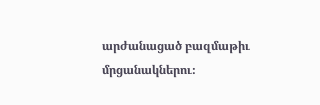արժանացած բազմաթիւ մրցանակներու։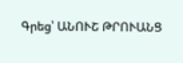Գրեց՝ ԱՆՈՒՇ ԹՐՈՒԱՆՑ